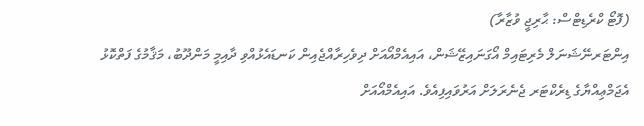(ފޮޓޯ ކްރެޑިޓްސް: ޙާރިޖީ ވުޒާރާ)
އިންޓަރނޭޝަނަލް މެރިޓައިމް އޯގަނައިޒޭޝަން، އައިއެމްއޯއަށް ދިވެހިރާއްޖެއިން ކަނޑައެޅުއްވި ދާއިމީ މަންދޫބު، މަޤާމުގެ ފަތްކޮޅު އެޖަމްޢިއްޔާގެ ޑިރެކްޓަރ ޖެނެރަލަށް އަރުވައިފިއެވެ. އައިއެމްއޯއަށް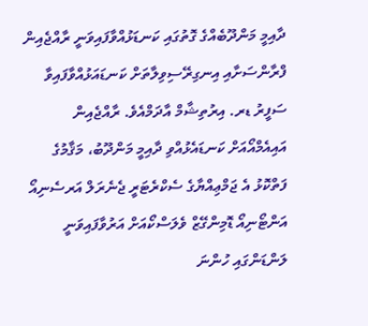ދާއިމީ މަންދޫބެއްގެ ގޮތުގައި ކަނޑަޅުއްވާފައިވަނީ ރާއްޖެއިން ފްރާންސަށާއި އިނގިރޭސިވިލާތަށް ކަނޑައަޅުއްވާފައިވާ ސަފީރު ޑރ. އިރުތިޝާމް އާދަމްއެވެ. ރާއްޖެއިން އައިއެމްއޯއަށް ކަނޑައެޅުއްވި ދާއިމީ މަންދޫބު، މަޤާމުގެ ފަތްކޮޅު އެ ޖަމްޢިއްޔާގެ ސެކްރެޓަރީ ޖެނެރަލް އަރސެނިއޯ އަންޓޯނިއޯ ޑޮމިންގޭޒް ވެލަސްކޯއަށް އަރުވާފައިވަނީ ލަންޑަންގައި ހުންނަ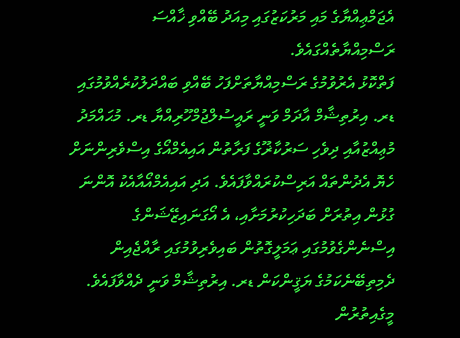އެޖަމްޢިއްޔާގެ މައި މަރުކަޒުގައި މިއަދު ބޭއްވި ޚާއްސަ ރަސްމިއްޔާތެއްގައެވެ.
ފަތްކޮޅު އެރުވުމުގެ ރަސްމިއްޔާތަށްފަހު ބޭއްވި ބައްދަލުކުރެއްވުމުގައި ޑރ. އިރުތިޝާމް އާދަމް ވަނީ ރައީސުލްޖުމްހޫރިއްޔާ ޑރ. މުޙައްމަދު މުޢިއްޒުއާއި ދިވެހި ސަރުކާޜޫގެ ފަރާތުން އައިއެމްއޯގެ އިސްވެރިންނަށް ހެޔޮ އެދުންތައް އަރިސްކުރައްވާފައެވެ. އަދި އައިއެމްއޯއާއެކު އޮންނަ ގުޅުން އިތުރަށް ބަދަހިކުރުމަށާއި، އެ އޯގަނައިޒޭޝަންގެ އިސްނެންގެވުމުގައި ޢަމަލީގޮތުން ބައިވެރިވުމުގައި ރާއްޖެއިން ދެމިތިބޭނެކަމުގެ ޔަޤީންކަން ޑރ. އިރުތިޝާމް ވަނީ ދެއްވާފައެވެ. މީގެއިތުރުން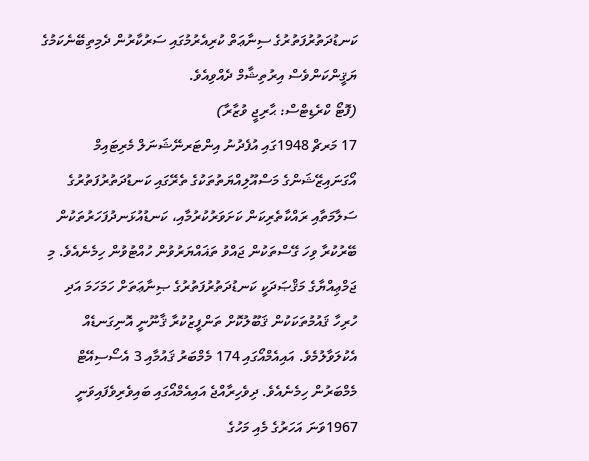ކަނޑުދަތުރުފަތުރުގެ ސިނާޢަތް ކުރިއެރުމުގައި ސަރުކާރުން ދެމިތިބޭނެކަމުގެ ޔަޤީންކަންވެސް އިރުތިޝާމް ދެއްވިއެވެ.
(ފޮޓޯ ކްރެޑިޓްސް: ޙާރިޖީ ވުޒާރާ)
17 މަރޗް 1948ގައި އުފެދުނު އިންޓަރނޭޝަނަލް މެރިޓައިމް އޯގަނައިޒޭޝަންގެ މަސްއޫލިއްޔަތުތަކުގެ ތެރޭގައި ކަނޑުދަތުރުފަތުރުގެ ސަލާމަތާއި ރައްކާތެރިކަން ކަށަވަރުކުރުމާއި، ކަނޑުއުޅަނދުފަހަރުތަކުން ބޭރުކުރާ ވިހަ ގޭސްތަކުން ޖައްވު ތަޣައްޔަރުވުން ހުއްޓުވުން ހިމެނެއެވެ. މި ޖަމްޢިއްޔާގެ މަޤްޞަދަކީ ކަނޑުދަތުރުފަތުރުގެ ޞިނާޢަތަށް ހަމަހަމަ އަދި ހުރިހާ ޤައުމުތަކަކުން ޤަބޫލުކޮށް ތަންފީޒުކުރާ ޤާނޫނީ އޮނިގަނޑެއް އެކުލަވާލުމެވެ. އައިއެމްއޯގައި 174 މެމްބަރު ޤައުމާއި 3 އެސޯސިއޭޓް މެމްބަރުން ހިމެނެއެވެ. ދިވެހިރާއްޖެ އައިއެމްއޯގައި ބައިވެރިވެފައިވަނީ 1967ވަނަ އަހަރުގެ މެއި މަހުގެ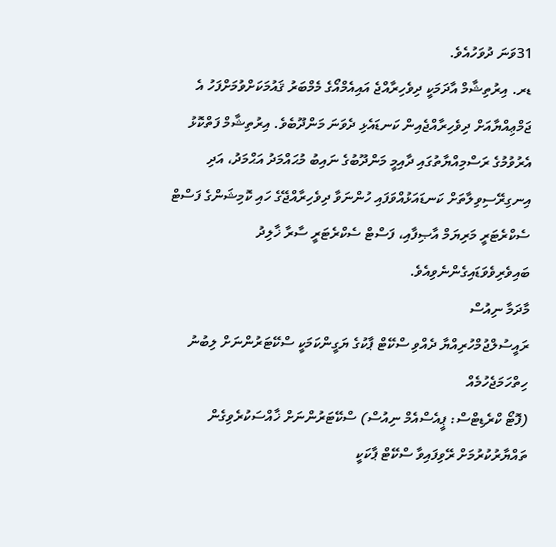31ވަނަ ދުވަހުއެވެ.
ޑރ. އިރުތިޝާމް އާދަމަކީ ދިވެހިރާއްޖެ އައިއެމްއޯގެ މެމްބަރު ޤައުމަކަށްވުމަށްފަހު އެ ޖަމްޢިއްޔާއަށް ދިވެހިރާއްޖެއިން ކަނޑައެޅި ދެވަނަ މަންދޫބެވެ. އިރުތިޝާމް ފަތްކޮޅު އެރުވުމުގެ ރަސްމިއްޔާތުގައި ދާއިމީ މަންދޫބުގެ ނައިބު މުޙައްމަދު އަޙްމަދު، އަދި އިނގިރޭސިވިލާތަށް ކަނޑައަޅުއްވަފައި ހުންނަވާ ދިވެހިރާއްޖޭގެ ހައި ކޮމިޝަންގެ ފަސްޓް ސެކްރެޓަރީ މަރިޔަމް އާޞިފާއި، ފަސްޓް ސެކްރެޓަރީ ސާރާ ޚާލިދު ބައިވެރިވެވަޑައިގެންނެވިއެވެ.
މާދަމާ ނިއުސް
ރައީސުލްޖުމްހުރިއްޔާ ދެއްވި ސްކޭޓް ޕާކުގެ ޔަގީންކަމަކީ ސްކޭޓަރުންނަށް ލިބުނު ހިތްހަމަޖެހުމެއް
(ފޮޓޯ ކްރެޑިޓްސް: ޕީއެސްއެމް ނިއުސް) ސްކޭޓަރުންނަށް ޚާއްސަކުރެވިގެން ތައްޔާރުކުރުމަށް ރޭވިފައިވާ ސްކޭޓް ޕާކަކީ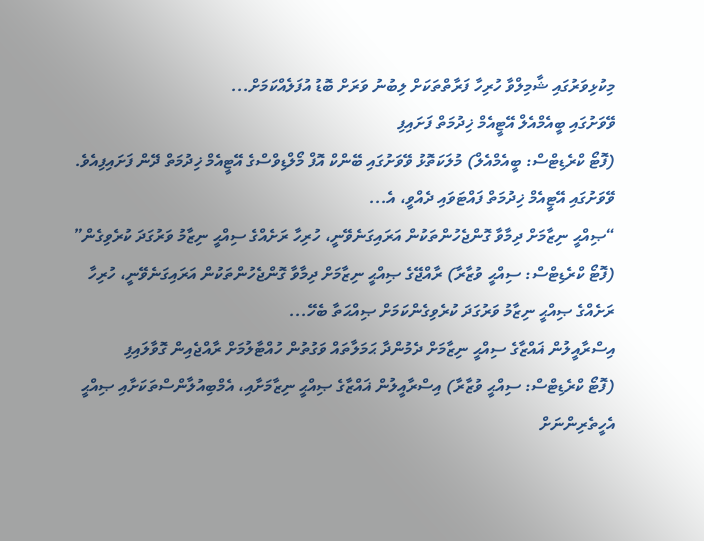މިކުޅިވަރުގައި ޝާމިލްވާ ހުރިހާ ފަރާތްތަކަށް ލިބުނު ވަރަށް ބޮޑު އުފަލެއްކަމަށް...
ވޭވަށުގައި ބީއެމްއެލް އޭޓީއެމް ޚިދުމަތް ފަށައިފި
(ފޮޓޯ ކްރެޑިޓްސް: ބީއެމްއެލް) މުލަކަތޮޅު ވޭވަށުގައި ބޭންކް އޮފް މޯލްޑިވްސްގެ އޭޓީއެމް ޚިދުމަތް ދޭން ފަށައިފިއެވެ. ވޭވަށުގައި އޭޓީއެމް ޚިދުމަތް ފައްޓަވައި ދެއްވީ، އެ...
“ޞިއްޙީ ނިޒާމަށް ދިމާވާ ގޮންޖެހުންތަކުން އަރައިގަނެވޭނީ، ހުރިހާ ރަށެއްގެ ސިއްޙީ ނިޒާމު ވަރުގަދަ ކުރެވިގެން”
(ފޮޓޯ ކްރެޑިޓްސް: ސިއްޙީ ވުޒާރާ) ރާއްޖޭގެ ޞިއްޙީ ނިޒާމަށް ދިމާވާ ގޮންޖެހުންތަކުން އަރައިގަނެވޭނީ، ހުރިހާ ރަށެއްގެ ޞިއްޙީ ނިޒާމު ވަރުގަދަ ކުރެވިގެންކަމަށް ޞިއްޙަތާ ބެހޭ...
އިސްރާއީލުން ޣައްޒާގެ ސިއްޙީ ނިޒާމަށް ދެމުންދާ ޙަމަލާތައް ވަގުތުން ހުއްޓާލުމަށް ރާއްޖެއިން ގޮވާލައިފި
(ފޮޓޯ ކްރެޑިޓްސް: ސިއްޙީ ވުޒާރާ) އިސްރާއީލުން ޣައްޒާގެ ޞިއްޙީ ނިޒާމަށާއި، އެމްބިއުލާންސްތަކަށާއި ޞިއްޙީ އެހީތެރިންނަށް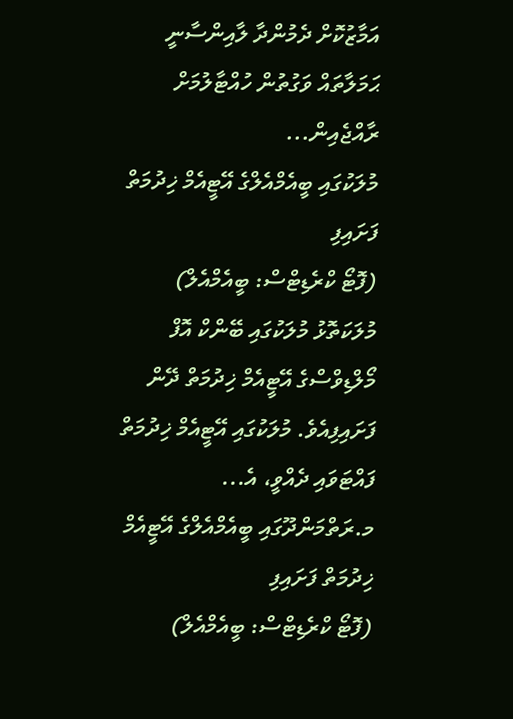އަމާޒުކޮށް ދެމުންދާ ލާއިންސާނީ ޙަމަލާތައް ވަގުތުން ހުއްޓާލުމަށް ރާއްޖެއިން...
މުލަކުގައި ބީއެމްއެލްގެ އޭޓީއެމް ޚިދުމަތް ފަށައިފި
(ފޮޓޯ ކްރެޑިޓްސް: ބީއެމްއެލް) މުލަކަތޮޅު މުލަކުގައި ބޭންކް އޮފް މޯލްޑިވްސްގެ އޭޓީއެމް ޚިދުމަތް ދޭން ފަށައިފިއެވެ. މުލަކުގައި އޭޓީއެމް ޚިދުމަތް ފައްޓަވައި ދެއްވީ، އެ...
މ.ރަތްމަންދޫގައި ބީއެމްއެލްގެ އޭޓީއެމް ޚިދުމަތް ފަށައިފި
(ފޮޓޯ ކްރެޑިޓްސް: ބީއެމްއެލް)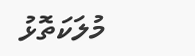މުލަކަތޮޅު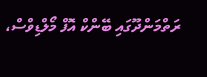ރަތްމަންދޫގައި ބޭންކް އޮފް މޯލްޑިވްސް،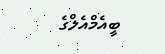ބީއެމްއެލްގެ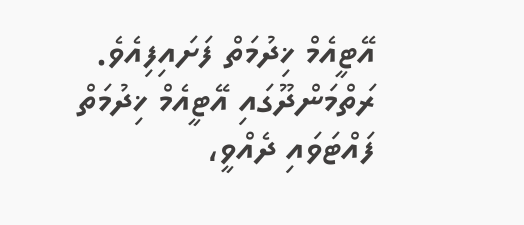އޭޓީއެމް ޚިދުމަތް ފަށައިފިއެވެ. ރަތްމަންދޫގައި އޭޓީއެމް ޚިދުމަތް ފައްޓަވައި ދެއްވީ،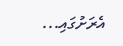އެރަށުގައި...